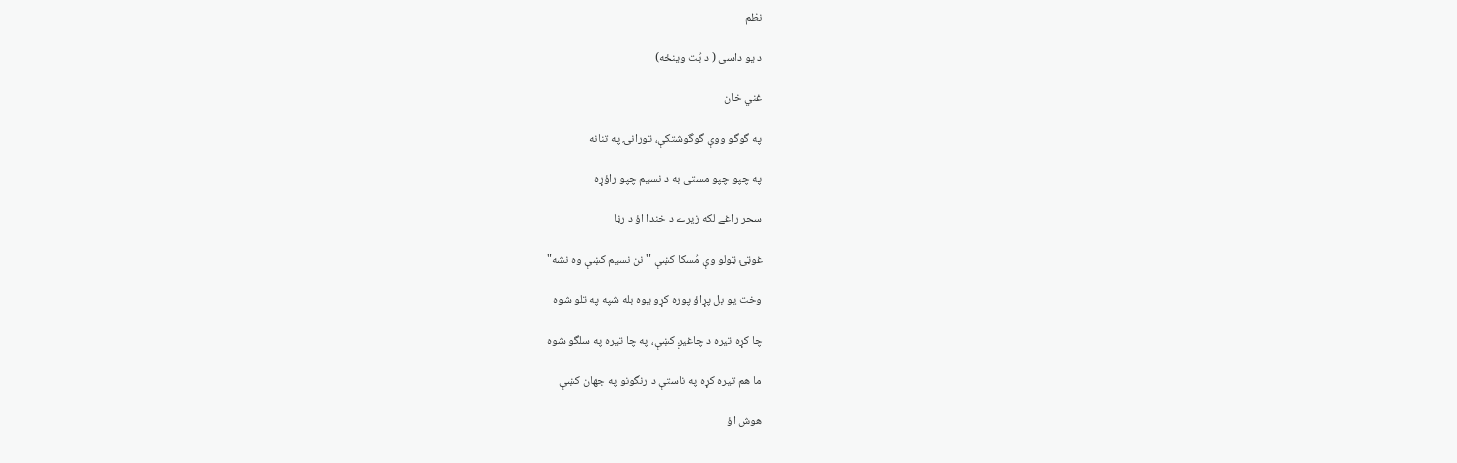نظم

د يو داسی ( د بُت وينځه)

غني خان

په گوگو ووې گوگوشتکې، تورانۍ په تنانه

په چپو چپو مستی به د نسيم چپو راؤړه

سحر راغے لکه زيرے د خندا اؤ د رڼا

غوټئ ټولو وې مُسکا کښې "نن نسيم کښې وه نشه"

وخت يو بل پړاؤ پوره کړو يوه بله شپه په تلو شوه

چا کړه تيره د چاغيږ کښې، په چا تيره په سلگو شوه

ما هم تيره کړه په ناستې د رنگونو په جهان کښې

هوش اؤ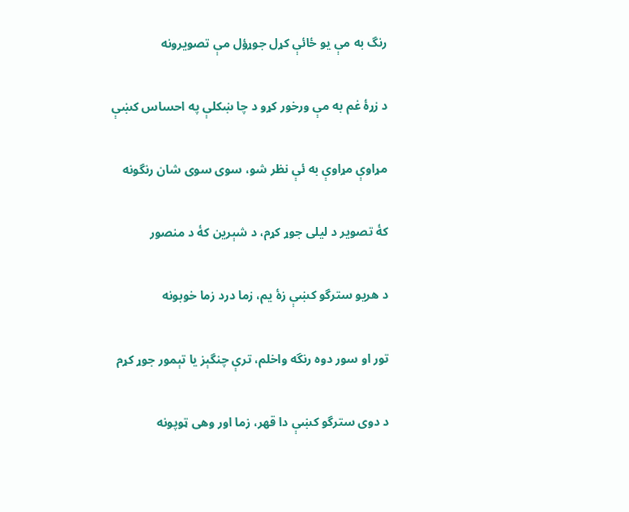رنگ به مې يو ځائې کړل جوړؤل مې تصويرونه

د زړۀ غم به مې ورخور کړو د چا ښکلې په احساس کښې

مړاوې مړاوې به ئې نظر شو، سوی سوی شان رنگونه

کۀ تصوير د ليلی جوړ کړم، د شېرين کۀ د منصور

د هريو سترگو کښې زۀ يم، زما درد زما خوبونه

تور او سور دوه رنگه واخلم، ترې چنگېز يا تېمور جوړ کړم

د دوی سترگو کښې دا قهر، زما اور وهی ټوپونه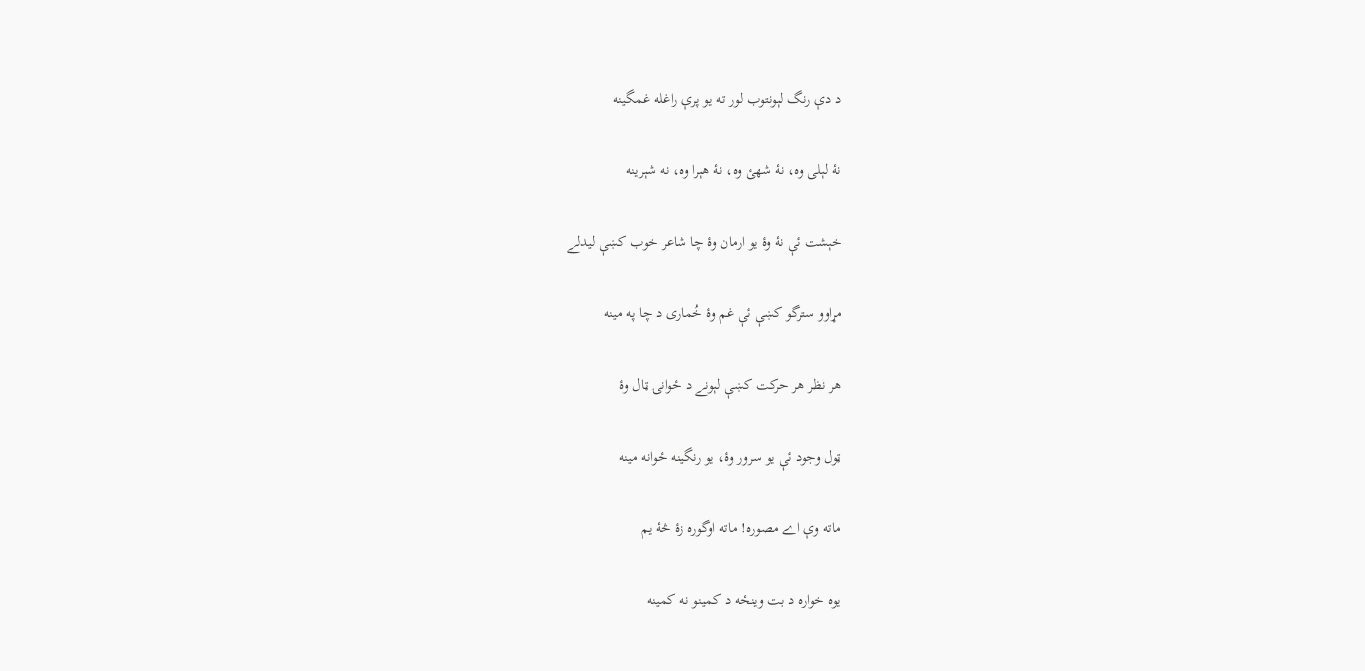د دې رنگ لېونتوب لور ته يو پرې راغله غمگينه

نۀ لېلی وه، نۀ شهئ وه، نۀ هېرا وه، نه شېرينه

خېشت ئې نۀ وۀ يو ارمان وۀ چا شاعر خوب کښې ليدلے

مړاوو سترگو کښې ئې غم وۀ خُماری د چا په مينه

هر نظر هر حرکت کښې لېونے د ځوانۍ ټال وۀ

ټول وجود ئې يو سرور وۀ، يو رنگينه ځوانه مينه

ماته وې اے مصوره! ماته اوگوره زۀ څۀ يم

يوه خواره د بت وينځه د کمينو نه کمينه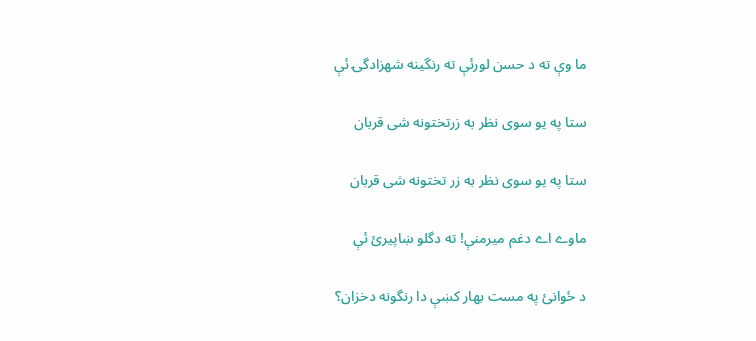ما وې ته د حسن لورئې ته رنگينه شهزادگۍ ئې

ستا په يو سوی نظر به زرتختونه شی قربان

ستا په يو سوی نظر به زر تختونه شی قربان

ماوے اے دغم ميرمنې! ته دگلو ښاپيرئ ئې

د ځوانئ په مست بهار کښې دا رنگونه دخزان؟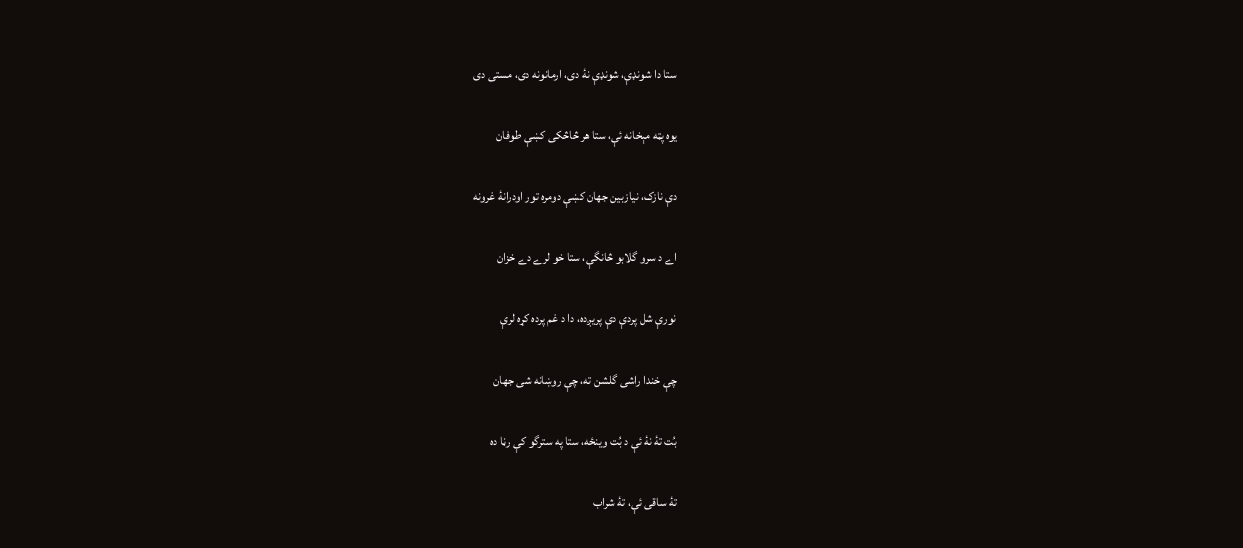ستا دا شونډې، شونډې نۀ دی، ارمانونه دی، مستی دی

يوه پټه مېخانه ئې، ستا هر څاڅکی کښې طوفان

دې نازک، نيازبين جهان کښې دومره تور اودرانۀ غرونه

اے د سرو گلابو څانگې، ستا خو لرے دے خزان

نورې شل پردې دې پريږده، دا د غم پرده کړه لرې

چې خندا راشی گلشن ته، چې روښانه شی جهان

بُت تۀ نۀ ئې د بُت وينځه، ستا په سترگو کې رڼا ده

تۀ ساقی ئې، تۀ شراب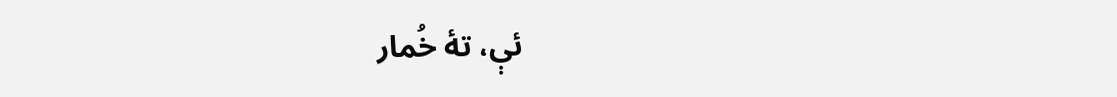ئې، تۀ خُمار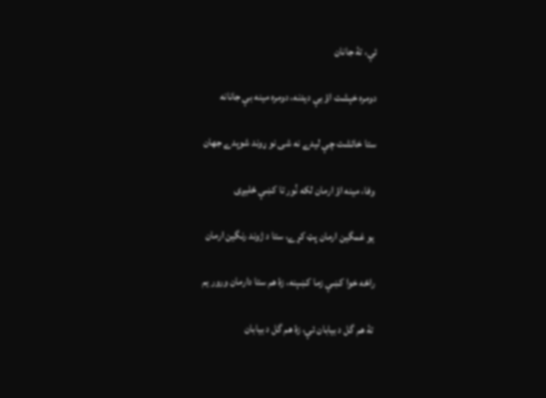ئې، تۀ جانان

دومره خېشت اؤ بې ديدنه، دومره مينه بې جانانه

ستا خائشت چې ليدے نه شی نو ړوند شوېدے جهان

وفا، مينه اؤ ارمان لکه نُور تا کښې ځليږی

يو غمگين ارمان پټ کړے، ستا د ژوند رنگين ارمان

راځه خوا کښې زما کښېنه، زۀ هم ستا دارمان ورور يم

تۀ هم گل د بيابان ئې، زۀ هم گل د بيابان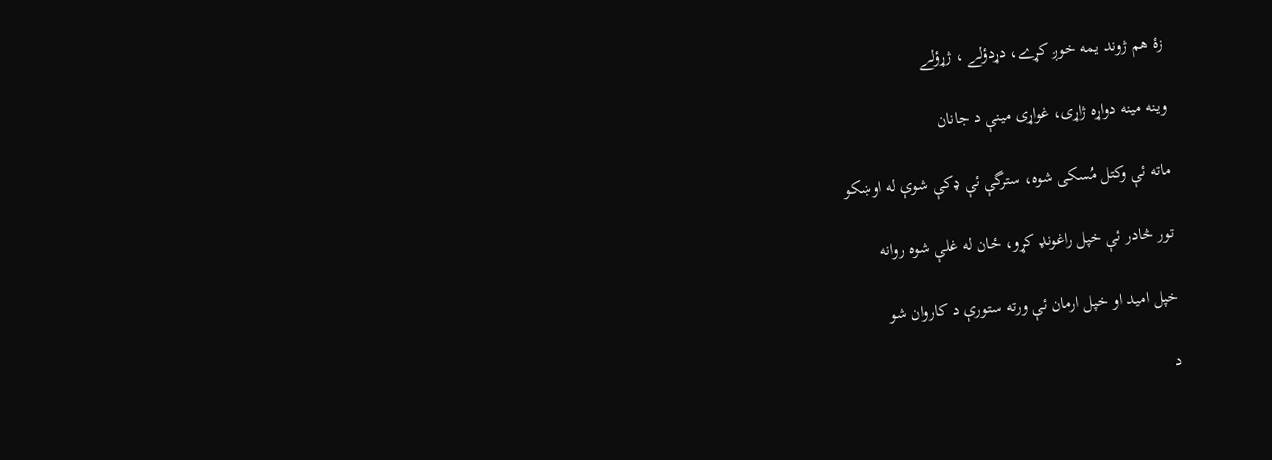زۀ هم ژوند يمه خوږ کړے، دړدؤلے ، ژړؤلے

وينه مينه دواړه ژاړی، غواړی مينې د جانان

ماته ئې وکتل مُسکی شوه، سترگې ئې ډکې شوې له اوښکو

تور څادر ئې خپل راغونډ کړو، ځان له غلې شوه روانه

خپل اميد او خپل ارمان ئې ورته ستورې د کاروان شو

د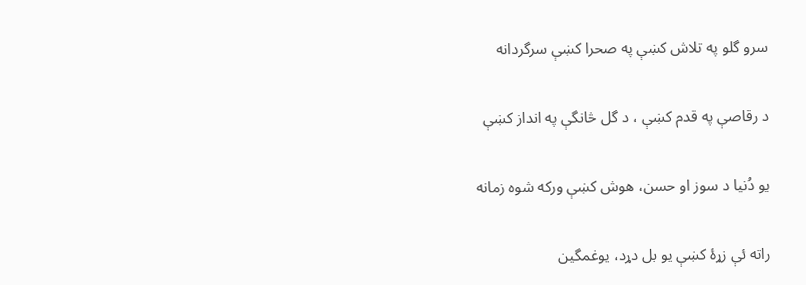سرو گلو په تلاش کښې په صحرا کښې سرگردانه

د رقاصې په قدم کښې ، د گل څانگې په انداز کښې

يو دُنيا د سوز او حسن، هوش کښې ورکه شوه زمانه

راته ئې زړۀ کښې يو بل دړد، يوغمگين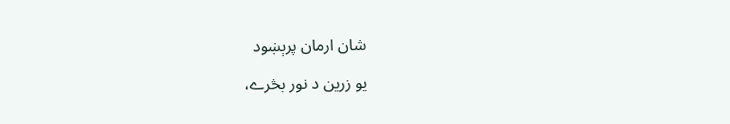شان ارمان پرېښود

يو زرين د نور بڅرے،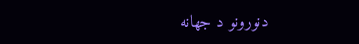دنورونو د جهانه